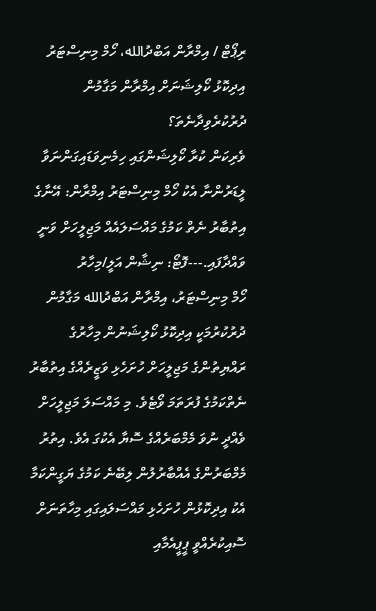ރިޕޯޓް / އިމްރާން އަބްދުالله، ހޯމް މިނިސްޓަރު
އިދިކޮޅު ކޯލިޝަނަށް އިމްރާން މަގާމުން ދުރުކުރެވިދާނެތަ؟
ވެރިކަން ކުރާ ކޯލިޝަންގައި ހިމެނިވަޑައިގަންނަވާ ލީޑަރުންނާ އެކު ހޯމް މިނިސްޓަރު އިމްރާން: އޭނާގެ އިތުބާރު ނެތް ކަމުގެ މައްސަލައެއް މަޖިލީހަށް ވަނީ ވައްދާފައި.---ފޮޓޯ: ނިޝާން އަލީ/މިހާރު
ހޯމް މިނިސްޓަރު، އިމްރާން އަބްދުالله މަގާމުން ދުރުކުރުމަކީ އިދިކޮޅު ކޯލިޝަނުން މިހާރުގެ ރައްޔިތުންގެ މަޖިލީހަށް ހުށަހެޅި ވަޒީރެއްގެ އިތުބާރު ނެތްކަމުގެ ފުރަތަމަ ވޯޓެވެ. މި މައްސަލަ މަޖިލީހަށް ވެއްދީ ނުވަ މެމްބަރެއްގެ ސޮޔާ އެކުގަ އެވެ. އިތުރު މެމްބަރުންގެ އެއްބާރުލުން ލިބޭނެ ކަމުގެ ޔަގީންކަމާ އެކު އިދިކޮޅުން ހުށަހެޅި މައްސަލައިގައި މިހާތަނަށް ސޮއިކުރެއްވީ ޕީޕީއެމާއި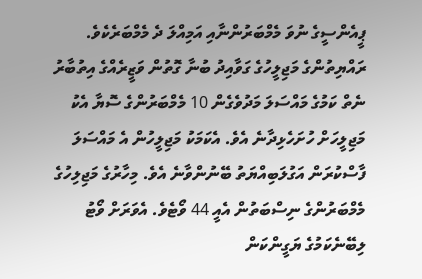ޕީއެންސީގެ ނުވަ މެމްބަރުންނާއި އަމިއްލަ ދެ މެމްބަރެކެވެ.
ރައްޔިތުންގެ މަޖިލީހުގެ ގަވާއިދު ބުނާ ގޮތުން ވަޒީރެއްގެ އިތުބާރު ނެތް ކަމުގެ މައްސަލަ މަދުވެގެން 10 މެމްބަރުންގެ ސޮޔާ އެކު މަޖިލީހަށް ހުށަހެޅިދާނެ އެވެ. އެކަމަކު މަޖިލީހުން އެ މައްސަލަ ފާސްކުރަން އަގުލަބިއްޔަތު ބޭނުންވާނެ އެވެ. މިހާރުގެ މަޖިލިހުގެ މެމްބަރުންގެ ނިސްބަތުން އެއީ 44 ވޯޓެވެ. އެވަރަށް ވޯޓު ލިބޭނެކަމުގެ ޔަގީންކަން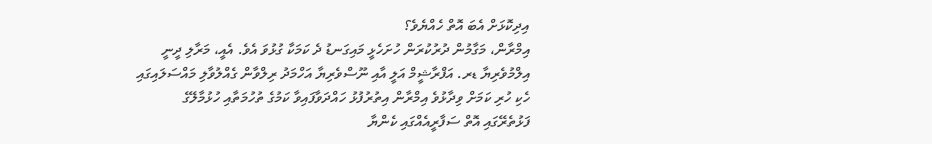އިދިކޮޅަށް އެބަ އޮތް ހެއްޔެވެ؟
އިމްރާން، މަގާމުން ދުރުކުރަން ހުށަހެޅީ މައިގަނޑު ދެ ކަމަކާ ގުޅުވަ އެވެ. އެއީ، މަރާލި ދީނީ އިލްމުވެރިޔާ ޑރ. އަފްރާޝީމް އަލީ އާއި ނޫސްވެރިޔާ އަހްމަދު ރިލްވާން ގެއްލުވާލި މައްސަލައިގައި ހެކި ހުރި ކަމަށް ވިދާޅުވެ އިމްރާން އިތުރުފުޅު ހައްދަވާފައިވާ ކަމުގެ ތުހުމަތާއި ހުޅުމާލޭގެ ފަޅުތެރޭގައި އޮތް ސަފާރީއެއްގައި ކެންޔާ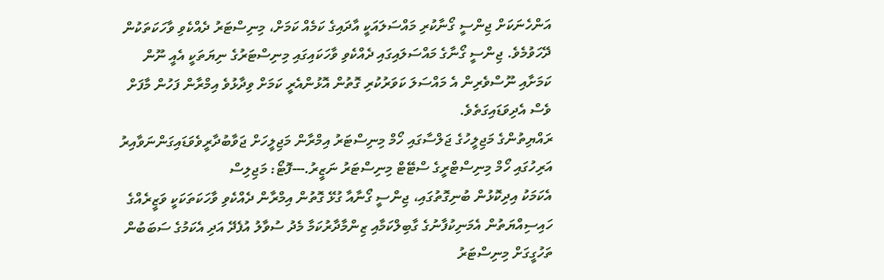އަންހެނަކަށް ޖިންސީ ގޯނާކުރި މައްސަލައަކީ އާދައިގެ ކަމެއް ކަމަށް، މިނިސްޓަރު ދެއްކެވި ވާހަކަތަކުން ދޭހަވުމެވެ. ޖިންސީ ގޯނާގެ މައްސަލައިގައި ދެއްކެވި ވާހަކައިގައި މިނިސްޓަރުގެ ނިޔަތަކީ އެއީ ނޫން ކަމަށާއި ނޫސްވެރިން އެ މައްސަލަ ކަވަރުކުރި ގޮތުން އޮޅުންއެރީ ކަމަށް ވިދާޅުވެ އިމްރާން ފަހުން މާފަށް ވެސް އެދިވަޑައިގަތެވެ.
ރައްޔިތުންގެ މަޖިލީހުގެ ޖަލްސާގައި ހޯމް މިނިސްޓަރު އިމްރާން މަޖިލީހަށް ޖަވާބުދާރީވެވަޑައިގަންނަވާއިރު އަރިހުގައި ހޯމް މިނިސްޓްރީގެ ސްޓޭޓް މިނިސްޓަރު ނަޒީރު.---ފޮޓޯ: މަޖިލިސް
އެކަމަކު އިދިކޮޅުން ބުނިގޮތުގައި، ޖިންސީ ގޯނާއާ ގުޅޭ ގޮތުން އިމްރާން ދެއްކެވި ވާހަކަތަކަކީ ވަޒީރެއްގެ ހައިސިއްޔަތުން އެމަނިކުފާނުގެ ގާބިލްކަމާއި ޒިންމާދާރުކަމާ މެދު ސުވާލު އުފެދޭ އަދި އެކަމުގެ ސަބަބުން ތަހުގީގަށް މިނިސްޓަރު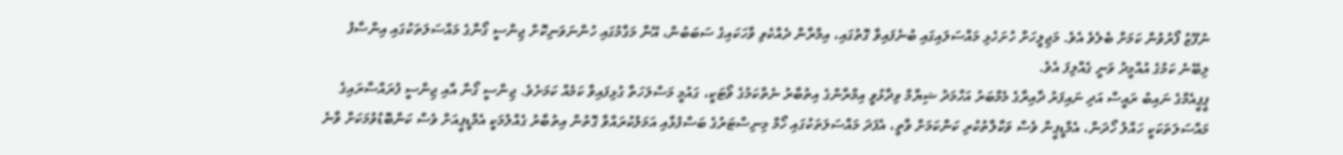ނުފޫޒު ފޯރުވުން ކަމަށް ބެލެވެ އެވެ. މަޖިލީހަށް ހުށަހެޅި މައްސަލައިގައި ބުނެފައިވާ ގޮތުގައި، އިމްރާން ދެއްކެވި ވާހަކައިގެ ސަބަބުން، އޭނާ މަގާމުގައި ހުންނަވަނިކޮށް ޖިންސީ ގޯނާގެ މައްސަލަތަކުގައި އިންސާފު ލިބޭނެ ކަމުގެ އުއްމީދު ވަނީ ގެއްލިފަ އެވެ.
ޕީޕީއެމްގެ ނައިބު ރައީސް އަދި ނައިފަރު ދާއިރާގެ މެމްބަރު އަހްމަދު ޝިޔާމް ވިދާޅުވީ އިމްރާންގެ އިތުބާރު ނެތްކަމުގެ ވޯޓަކީ، ގައުމީ މަސްލަހަތާ ގުޅިފައިވާ ކަމެއް ކަމަށެވެ. ޖިންސީ ގޯނާ އާއި ޖިންސީ ފުރައްސާރައިގެ މައްސަލަތަކަކީ ހައްލު ހޯދަން، އެމްޑީޕީން ވެސް ވަކާލާތުކުރި ކަންކަމަށް ވާތީ، އެފަދަ މައްސަލަތަކުގައި ހޯމް މިނިސްޓަރުގެ ބަސްފުޅާއި އަމަލުކުރައްވާ ގޮތުން އިތުބާރު ގެއްލުމަކީ އެމްޑީޕީއަށް ވެސް ކަންބޮޑުވުމަކަށް ވާނެ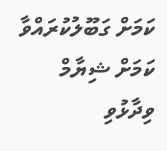ކަމަށް ގަބޫލުކުރައްވާ ކަމަށް ޝިޔާމް ވިދާޅުވި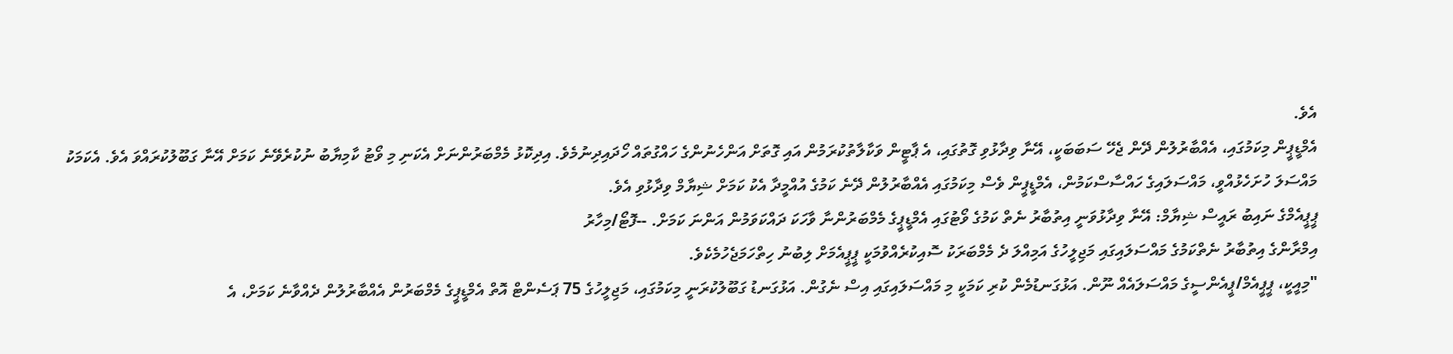އެވެ.
އެމްޑީޕީން މިކަމުގައި، އެއްބާރުލުން ދޭން ޖެހޭ ސަބަބަކީ، އޭނާ ވިދާޅުވި ގޮތުގައި، އެ ޕާޓީން ވަކާލާތުކުރަމުން އައި ގޮތަށް އަންހެނުންގެ ހައްގުތައް ހޯދައިދިނުމެވެ. އިދިކޮޅު މެމްބަރުންނަށް އެކަނި މި ވޯޓު ކާމިޔާބު ނުކުރެވޭނެ ކަމަށް އޭނާ ގަބޫލުކުރައްވަ އެވެ. އެކަމަކު މައްސަލަ ހުށަހެޅުއްވީ، މައްސަލައިގެ ހައްސާސްކަމުން، އެމްޑީޕީން ވެސް މިކަމުގައި އެއްބާރުލުން ދޭނެ ކަމުގެ އުއްމީދާ އެކު ކަމަށް ޝިޔާމް ވިދާޅުވި އެވެ.
ޕީޕީއެމްގެ ނައިބު ރައީސް ޝިޔާމް: އޭނާ ވިދާޅުވަނީ އިތުބާރު ނެތް ކަމުގެ ވޯޓުގައި އެމްޑީޕީގެ މެމްބަރުންނާ ވާހަކަ ދައްކަވަމުން އަންނަ ކަމަށް. --ފޮޓޯ/މިހާރު
އިމްރާންގެ އިތުބާރު ނެތްކަމުގެ މައްސަލައިގައި މަޖިލީހުގެ އަމިއްލަ ދެ މެމްބަރަކު ސޮއިކުރެއްވުމަކީ ޕީޕީއެމަށް ލިބުނު ހިތްހަމަޖެހުމެކެވެ.
"މިއީކީ، ޕީޕީއެމް/ޕީއެންސީގެ މައްސަލައެއް ނޫން. އަޅުގަނޑުމެން ކުރި ކަމަކީ މި މައްސަލައިގައި އިސް ނެގުން. އަޅުގަނޑު ގަބޫލުކުރަނީ މިކަމުގައި، މަޖިލީހުގެ 75 ޕަސެންޓް އޮތް އެމްޑީޕީގެ މެމްބަރުން އެއްބާރުލުން ދެއްވާނެ ކަމަށް، އެ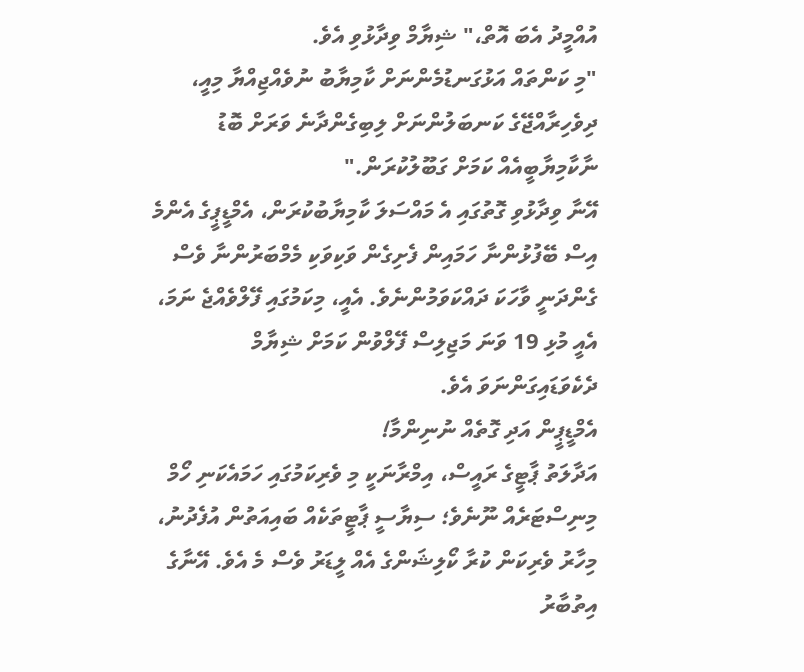އުއްމީދު އެބަ އޮތް،" ޝިޔާމް ވިދާޅުވި އެވެ.
"މި ކަންތައް އަޅުގަނޑުމެންނަށް ކާމިޔާބު ނުވެއްޖިއްޔާ މިއީ، ދިވެހިރާއްޖޭގެ ކަނބަލުންނަށް ލިބިގެންދާނެ ވަރަށް ބޮޑު ނާކާމިޔާބީއެއް ކަމަށް ގަބޫލުކުރަން."
އޭނާ ވިދާޅުވި ގޮތުގައި އެ މައްސަލަ ކާމިޔާބުކުރަން، އެމްޑީޕީގެ އެންމެ އިސް ބޭފުޅުންނާ ހަމައިން ފެށިގެން ވަކިވަކި މެމްބަރުންނާ ވެސް ގެންދަނީ ވާހަކަ ދައްކަވަމުންނެވެ. އެއީ، މިކަމުގައި ފޭލްވެއްޖެ ނަމަ، އެއީ މުޅި 19 ވަނަ މަޖިލިސް ފޭލްވުން ކަމަށް ޝިޔާމް ދެކެވަޑައިގަންނަވަ އެވެ.
އެމްޑީޕީން އަދި ގޮތެއް ނުނިންމާ!
އަދާލަތު ޕާޓީގެ ރައީސް، އިމްރާނަކީ މި ވެރިކަމުގައި ހަމައެކަނި ހޯމް މިނިސްޓަރެއް ނޫނެވެ؛ ސިޔާސީ ޕާޓީތަކެއް ބައިއަތުން އުފެދުނު، މިހާރު ވެރިކަން ކުރާ ކޯލިޝަންގެ އެއް ލީޑަރު ވެސް މެ އެވެ. އޭނާގެ އިތުބާރު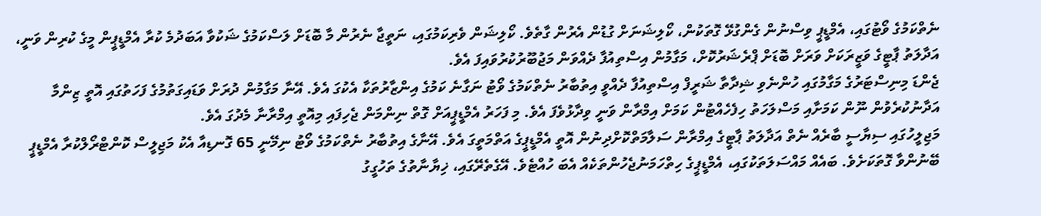ނެތްކަމުގެ ވޯޓުގައި، އެމްޑީޕީ ވިސްނުން ގެންގުޅޭ ގޮތަކުން، ކޯލިޝަނަށް ގުޑުން އެރުން ގާތެވެ. ކޯލިޝަން ވެރިކަމުގައި، ނަތީޖާ ނެރުން މާ ބޮޑަށް ލަސްކަމުގެ ޝަކުވާ އަބަދުމެ ކުރާ އެމްޑީޕީން މީގެ ކުރިން ވަނީ، އަދާލަތު ޕާޓީގެ ވަޒީރަކަށް ވަރަށް ބޮޑަށް ޕްރެޝަރުކޮށް، މަގާމުން އިސްތިއުފާ ދެއްވަން މަޖުބޫރުކުރުވައިފަ އެވެ.
ޖެންޑަ މިނިސްޓަރުގެ މަގާމުގައި ހުންނެވި ޝިދާތާ ޝަރީފް އިސްތިއުފާ ދެއްވީ އިތުބާރު ނެތްކަމުގެ ވޯޓު ނަގާނެ ކަމުގެ އިންޒާރުތަކާ އެކުގަ އެވެ. އޭނާ މަގާމުން ދުރަށް ވަޑައިގަތުމުގެ ފަހަތުގައި އޮތީ ޒިންމާ އަދާނުކުރެވުން ނޫން ކަމަށާއި މަސްލަހަތު ހިފެހެއްޓުން ކަމަށް އިމްރާން ވަނީ ވިދާޅުވެފަ އެވެ. މި ފަހަރު އެމްޑީޕީއަށް ގޮތް ނިންމަން ޖެހިފައި މިއޮތީ އިމްރާނާ މެދުގަ އެވެ.
މަޖިލީހުގައި ސިޔާސީ ބާރެއް ނެތް އަދާލަތު ޕާޓީގެ އިމްރާން ސަލާމަތްކޮށްދިނުން އޮތީ އެމްޑީޕީގެ އަތްމަތީގަ އެވެ. އޭނާގެ އިތުބާރު ނެތްކަމުގެ ވޯޓު ނިމޭނީ 65 ގޮނޑިއާ އެކު މަޖިލީސް ކޮންޓްރޯލްކުރާ އެމްޑީޕީ ބޭނުންވާ ގޮތަކަށެވެ. ބައެއް މައްސަލަތަކުގައި، އެމްޑީޕީގެ ހިތްހަމަނުޖެހުންތަކެއް އެބަ ހުއްޓެވެ. އޭގެތެރޭގައި، ޚިޔާނާތުގެ ތަހުގީގު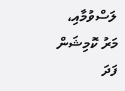ލަސްވުމާއި، މަރު ކޮމިޝަން ފަދަ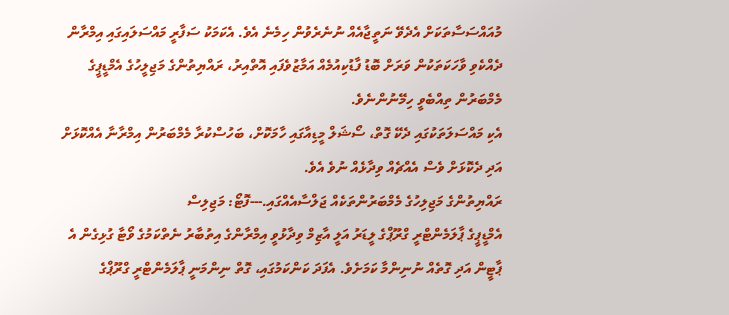މުއައްސަސާތަކަށް އެދެވޭ ނަތީޖާއެއް ނުނެރެވުން ހިމެނެ އެވެ. އެކަމަކު ސަފާރީ މައްސަލައިގައި އިމްރާން ދެއްކެވި ވާހަކަތަކުން ވަރަށް ބޮޑު ފާޑުކިއުމެއް އަމާޒުވެފައި އޮތްއިރު، ރައްޔިތުންގެ މަޖިލީހުގެ އެމްޑީޕީގެ މެމްބަރުން ތިއްބެވީ ހިމޭނުންނެވެ.
އެކި މައްސަލަތަކުގައި ދެކޭ ގޮތް، ސޯޝަލް މީޑިއާގައި ހާމަކޮށް، ބަހުސްކުރާ މެމްބަރުން އިމްރާނާ އެއްކޮޅަށް އަދި ދެކޮޅަށް ވެސް އެއްޗެއް ވިދާޅެއް ނުވެ އެވެ.
ރައްޔިތުންގެ މަޖިލިހުގެ މެމްބަރުންތަކެއް ޖަލްސާއެއްގައި.---ފޮޓޯ: މަޖިލިސް
އެމްޑީޕީގެ ޕާލަމެންޓްރީ ގްރޫޕްގެ ލީޑަރު އަލީ އާޒިމް ވިދާޅުވީ އިމްރާންގެ އިތުބާރު ނެތްކަމުގެ ވޯޓާ ގުޅިގެން އެ ޕާޓީން އަދި ގޮތެއް ނުނިންމާ ކަމަށެވެ. އެފަދަ ކަންކަމުގައި، ގޮތް ނިންމަނީ ޕާލަމެންޓްރީ ގްރޫޕްގެ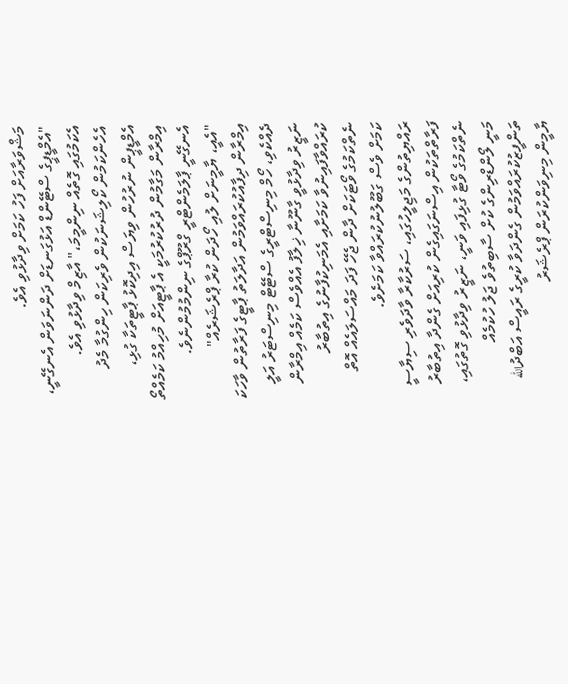މަޝްވަރާއަށް ފަހު ކަމަށް ވިދާޅުވި އެވެ.
"އެމްޑީޕީގެ ސްޓޭންޑް އަޅުގަނޑަށް ދަންނަވަން އެނގޭނީ، އެކަމުގައި ގޮތެއް ނިންމީމަ،" އާޒިމް ވިދާޅުވި އެވެ.
އެހެންކަމުން ކޯލިޝަނަކުން ވެރިކަން ހިންގުމާ މެދު އެމްޑީޕީން ނުރުހުން ވިޔަސް އިދިކޮޅު ޕާޓީތަކާ ގުޅި، އިމްރާން މަގާމުން ދުރުކުރުމަކީ އެ ޕާޓީއަށް މުހިއްމު ކަމެއްތޯ އެނގޭނީ ޕާލަމެންޓްރީ ގްރޫޕްގެ ނިންމުމުންނެވެ.
"އެއީ، ޔާމީނަށް ލުއި ހޯދަން ކުރާ ޕްރެޝަރެއް"
އިމްރާން ދިފާއުކުރައްވަމުން އަދާލަތު ޕާޓީގެ ފަރާތުން ވާހަކަ ދެއްކެވި، ހޯމް މިނިސްޓްރީގެ ސްޓޭޓް މިނިސްޓަރު އަލީ ނަޒީރު ވިދާޅުވީ ގާނޫނާ ޚިލާފު އެއްވެސް ކަމެއް އިމްރާން ކުރައްވާފައިނުވާ ކަމަށާއި އެމަނިކުފާނުގެ އިތުބާރު ނެތްކަމުގެ ވޯޓަކަށް ދާން ޖެހޭ ފަދަ މައްސަލައެއް އޮތް ކަމަށް ވެސް ގަބޫލުނުކުރައްވާ ކަމަށެވެ.
ރައްޔިތުންގެ މަޖިލީހުގައި، ސަރުކާރާ ވާދަވެރި ސިޔާސީ ފަރާތްތަކުން އިސްނަގައިގެން ކުރިއަށް ގެންދާ އިތުބާރު ނެތްކަމުގެ ވޯޓާ ގުޅިފައި ވަނީ، ނަޒީރު ވިދާޅުވި ގޮތުގައި، މަނީ ލޯންޑްރިންގެ ކުށް ސާބިތުވެ ޖަލު ހުކުމެއް ތަންފީޒުކުރައްވަމުން ގެންދަވާ ކުރީގެ ރައީސް އަބްދުالله ޔާމީން މިނިވަންކުރަން ޕްރެޝަރު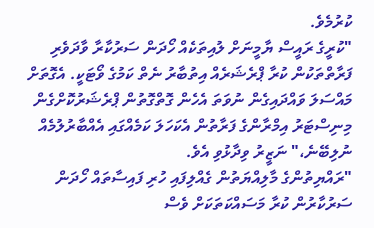ކުރުމެވެ.
"ކުރީގެ ރައީސް ޔާމީނަށް ލުއިތަކެއް ހޯދަން ސަރުކާރާ ވާދަވެރި ފަރާތްތަކުން ކުރާ ޕްރެޝަރެއް އިތުބާރު ނެތް ކަމުގެ ވޯޓަކީ. އެގޮތަށް މައްސަލަ ވައްދައިގެން ނުވަތަ އެހެން ގޮތްގޮތުން ޕްރެޝަރުކޮށްގެން މިނިސްޓަރު އިމްރާންގެ ފަރާތުން އެކަހަލަ ކަމެއްގައި އެއްބާރުލުމެއް ނުލިބޭނެ،" ނަޒީރު ވިދާޅުވި އެވެ.
"ރައްޔިތުންގެ މާލިއްޔަތުން ގެއްލިފައި ހުރި ފައިސާތައް ހޯދަން ސަރުކާރުން ކުރާ މަސައްކަތަކަށް ވެސް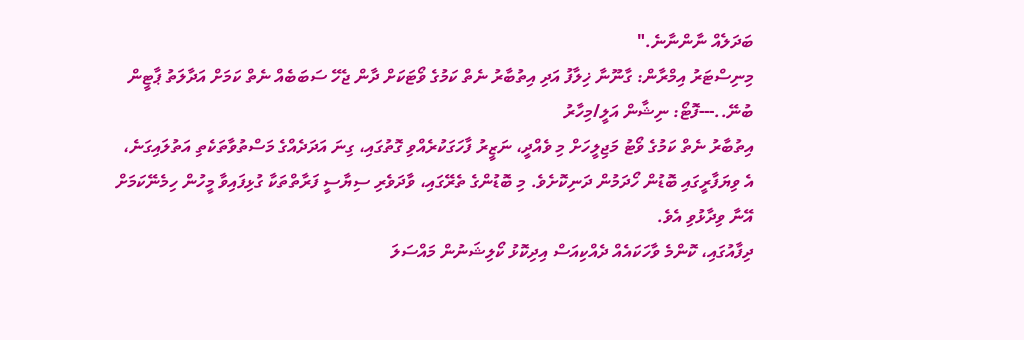ބަދަލެއް ނާންނާނެ."
މިނިސްޓަރު އިމްރާން: ގާނޫނާ ޚިލާފު އަދި އިތުބާރު ނެތް ކަމުގެ ވޯޓަކަށް ދާން ޖެހޭ ސަބަބެއް ނެތް ކަމަށް އަދާލަތު ޕާޓީން ބުނޭ..---ފޮޓޯ: ނިޝާން އަލީ/މިހާރު
އިތުބާރު ނެތް ކަމުގެ ވޯޓު މަޖިލީހަށް މި ވެއްދީ، ނަޒީރު ފާހަގަކުރެއްވި ގޮތުގައި، ގިނަ އަދަދެއްގެ މަސްތުވާތަކެތި އަތުލައިގަނެ، އެ ވިޔަފާރީގައި ބޮޑުން ހޯދަމުން ދަނިކޮށެވެ. މި ބޮޑުންގެ ތެރޭގައި، ވާދަވެރި ސިޔާސީ ފަރާތްތަކާ ގުޅިފައިވާ މީހުން ހިމެނޭކަމަށް އޭނާ ވިދާޅުވި އެވެ.
ދިފާއުގައި، ކޮންމެ ވާހަކައެއް ދެއްކިއަސް އިދިކޮޅު ކޯލިޝަނުން މައްސަލަ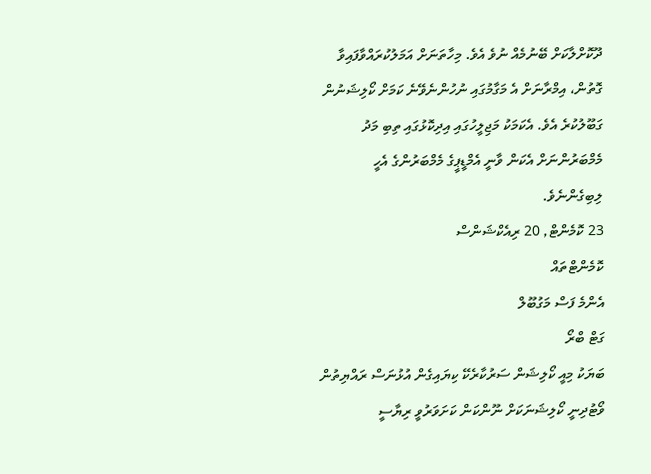ދޫކޮށްލާކަށް ބޭނުމެއް ނުވެ އެވެ. މިހާތަނަށް އަމަލުކުރައްވާފައިވާ ގޮތުން، އިމްރާނަށް އެ މަގާމުގައި ނުހުންނެވޭނެ ކަމަށް ކޯލިޝަނުން ގަބޫލުކުރެ އެވެ. އެކަމަކު މަޖިލީހުގައި އިދިކޮޅުގައި ތިބި މަދު މެމްބަރުންނަށް އެކަން ވާނީ އެމްޑީޕީގެ މެމްބަރުންގެ އެހީ ލިބިގެންނެވެ.
23 ކޮމެންޓް, 20 ރިއެކްޝަންސް
ކޮމެންޓްތައް
އެންމެ ފަސް މަގުބޫލް
ގަޓް ބްރޯ
ބަޔަކު މިއީ ކޯލިޝަން ސަރުކާރެކޭ ކިޔައިގެން އުޅުނަސް ރައްޔިތުން ވޯޓުދިނީ ކޯލިޝަނަކަށް ނޫންކަން ކަށަވަރުވީ ރިޔާސީ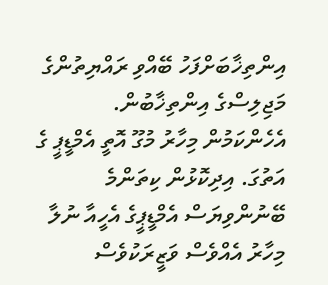އިންތިޚާބަށްފަހު ބޭއްވި ރައްޔިތުންގެ މަޖިލިސްގެ އިންތިޚާބުން. އެހެންކަމުން މިހާރު މުގޫ އޮތީ އެމްޑީޕީ ގެ އަތުގަ. އިދިކޮޅުން ކިތަންމެ ބޭނުންވިޔަސް އެމްޑީޕީގެ އެހީއާ ނުލާ މިހާރު އެއްވެސް ވަޒީރަކުވެސް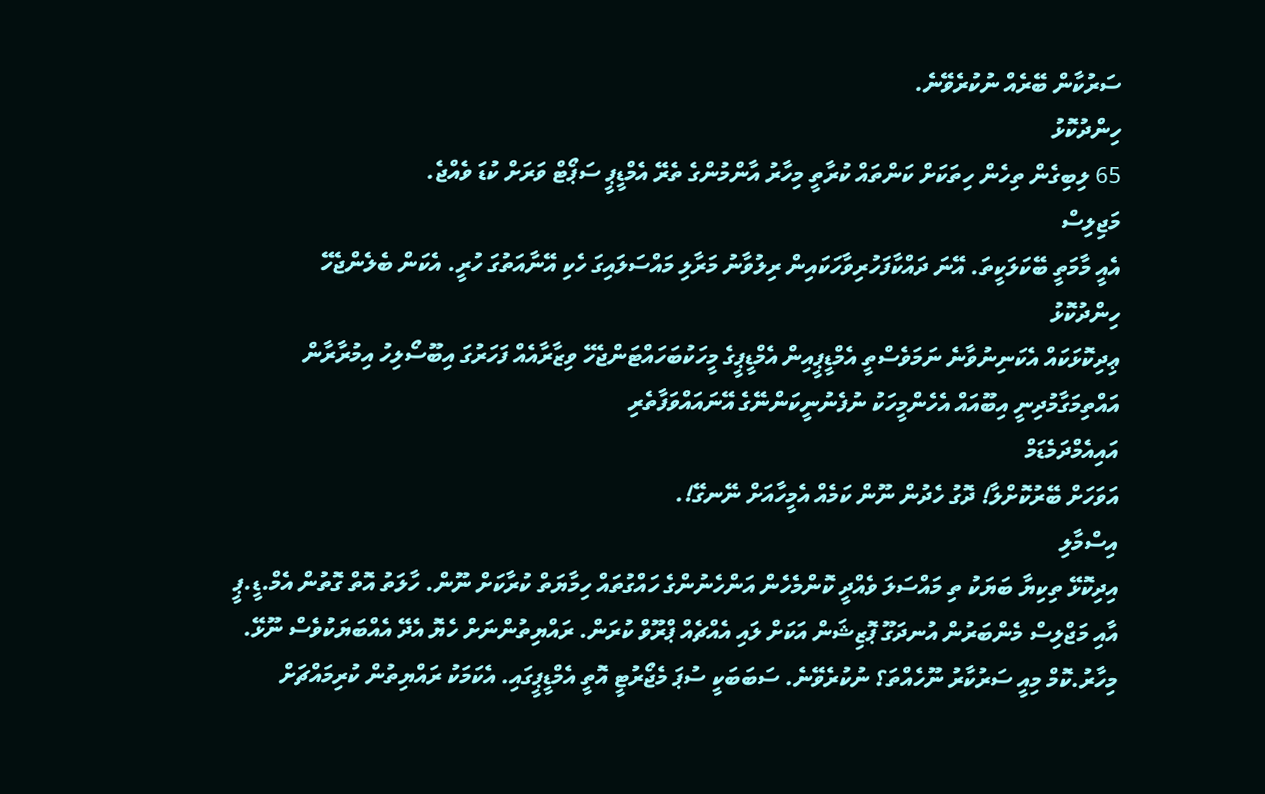ސަރުކާން ބޭރެއް ނުކުރެވޭނެ.
ހިންދުކޮޅު
65 ލިބިގެން ތިހެން ހިތަކަށް ކަންތައް ކުރާތީ މިހާރު އާންމުންގެ ތެރޭ އެމްޑީޕީ ސަޕޯޓް ވަރަށް ކުޑަ ވެއްޖެ.
މަޖިލިސް
އެއީ މާމަތީ ބޭކަލަކީތަ. އޭނަ ދައްކާފަހުރިވާހަކައިން ރިލުވާނު މަރާލި މައްސަލައިގަ ހެކި އޭނާއަތުގަ ހުރީ. އެކަން ބެލެންޖެހޭ
ހިންދުކޮޅު
ޢިދިކޮޅަކައް އެކަނިނުވާނެ ނަމަވެސްތީ އެމްޑީޕީއިން އެމްޑީޕީގެ މީހަކުބަހައްޓަންޖެހޭ ވިޒާރާއެއް ފަހަރުގަ އިބޫސޯލިހު އިމުރާރާން އައްތިމަގާމުދިނީ އިބޫއައް އެހެންމީހަކު ނުފެނުނީކަންނޭގެ އޭނައައްވަފާތެރި
އައިއެމްދަމެޑަމް
އަވަހަށް ބޭރުކޮށްލާ! ދޮގު ހެދުން ނޫން ކަމެއް އެމީހާއަށް ނޭނގޭ!.
އިސްމާލި
އިދިކޮޅޭ ތިކިޔާ ބަޔަކު ތި މައްސަލަ ވެއްދީ ކޮންމެހެން އަންހެނުންގެ ހައްގުތައް ހިމާޔަތް ކުރާކަށް ނޫން. ހާލަތު އޮތް ގޮތުން އެމް.ޑީ.ޕީ އާއި މަޖްލިސް މެންބަރުން އުނދަގޫ ޕޮޒިޝަން އަކަށް ލައި އެއްޗެއް ޕްރޫވް ކުރަން. ރައްޔިތުންނަށް ހެޔޮ އެދޭ އެއްބަޔަކުވެސް ނޫޅޭ.
މިހާރު.ކޮމް މިއީ ސަރުކާރު ނޫހެއްތަ؟ ނުކުރެވޭނެ. ސަބަބަކީ ސުޕަ މެޖޯރުޓީ އޮތީ އެމްޑީޕީގައި. އެކަމަކު ރައްޔިތުން ކުރިމައްޗަށް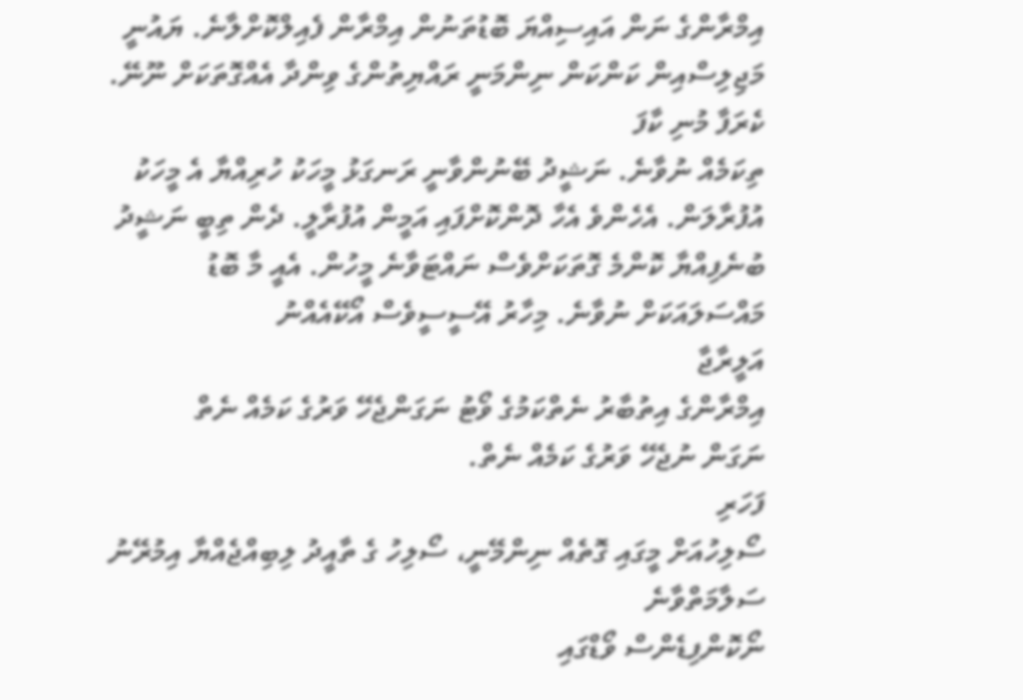އިމްރާންގެ ނަން އައިސިއްޔަ ބޮޑުތަނުން އިމްރާން ފެއިލްކޮށްލާނެ. ޔައުނީ މަޖިލިސްއިން ކަންކަން ނިންމަނީ ރައްޔިތުންގެ ވިންދާ އެއްގޮތަކަށް ނޫނޭ.
ކެރަފާ މުނި ކާފަ
ތިކަމެއް ނުވާނެ. ނަޝީދު ބޭނުންވާނީ ރަނގަޅު މީހަކު ހުރިއްޔާ އެ މީހަކު އުފުރާލަން. އެހެންވެ އެހާ ދޮންކޮށްފައި އަމީން އުފުރާލީ. ދެން ތިބީ ނަޝީދު ބުނެފިއްޔާ ކޮންމެ ގޮތަކަށްވެސް ނައްޓަވާނެ މީހުން. އެއީ މާ ބޮޑު މައްސަލައަކަށް ނުވާނެ. މިހާރު އޭސީސީވެސް އޯކޭއެއްނު
އަލީރާޖާ
އިމްރާންގެ އިތުބާރު ނެތްކަމުގެ ވޯޓު ނަގަންޖެހޭ ވަރުގެ ކަމެއް ނެތް
ނަގަން ނުޖެހޭ ވަރުގެ ކަމެއް ނެތް.
ފަހަރި
ސޯލިހުއަށް މީގައި ގޮތެއް ނިންމޭނީ، ސޯލިހު ގެ ތާއީދު ލިބިއްޖެއްޔާ އިމުރޭނު ސަލާމަތްވާނެ
ނޯކޮންފިޑެންސް ވޯޑްގައި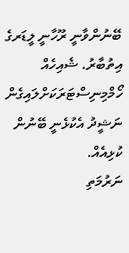ބޭނުންވާނީ ރޫހާނީ ލީޑަރގެ އިތުބާރު. ޝެއިހެއް ހޯމްމިނިސްޓަރަކަށްލައިގެން ނަޝީދު އެކުޅެނީ ބޭނުން ކުޅިއެއް.
ނަރުމަތި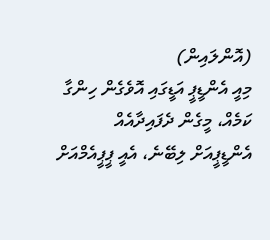(އޮންލައިން)
މިއީ އެންޑީޕީ އަޑީގައި އޮވެގެން ހިންގާ ކަމެއް، މީގެން ދެފައިދާއެއް އެންޑީޕީއަށް ލިބޭނެ، އެއީ ޕީޕީއެމްއަށް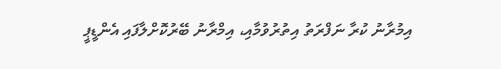އިމުރާނު ކުރާ ނަފްރަތު އިތުރުވުމާއި، އިމްރާނު ބޭރުކޮށްލާފައި އެންޑީޕީ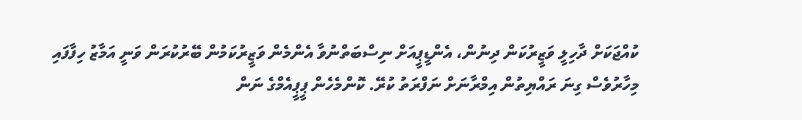ކުއްޖަކަށް ދާހިލީ ވަޒީރުކަން ދިނުން، އެންޑީޕީއަށް ނިސްބަތްނުވާ އެންމެން ވަޒީރުކަމުން ބޭރުކުރަން ވަނީ އަމާޒު ހިފާފައި
މިހާރުވެސް ގިނަ ރައްޔިތުން އިމްރާނަށް ނަފްރަތު ކުރޭ. ކޮންމެހެން ޕީޕީއެމްގެ ނަން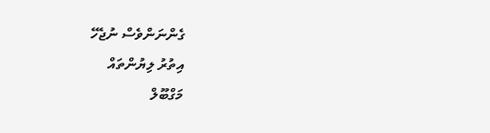ގެންނަންވެސް ނުޖެހޭ
އިތުރު ލިޔުންތައް
މަގްބޫލް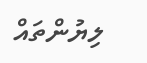ލިޔުންތައް